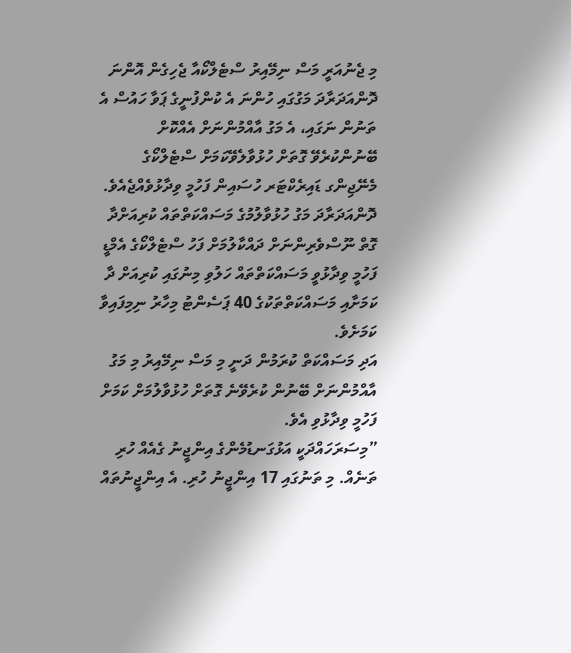މި ޖެނުއަރީ މަސް ނިމޭއިރު ސްޓެލްކޯއާ ޖެހިގެން އޮންނަ ދޮންއަދަރާދަ މަގުގައި ހުންނަ އެ ކުންފުނީގެ ޕަވާ ހައުސް އެ ތަނުން ނަގައި، އެ މަގު އާއްމުންނަށް އެއްކޮށް ބޭނުންކުރެވޭ ގޮތަށް ހުޅުވާލެވޭކަމަށް ސްޓެލްކޯގެ މެނޭޖިންގ ޑައިރެކްޓަރ ހުސައިން ފަހުމީ ވިދާޅުވެއްޖެއެވެ.
ދޮންއަދަރާދަ މަގު ހުޅުވާލުމުގެ މަސައްކަތްތައް ކުރިއަށްދާ ގޮތް ނޫސްވެރިންނަށް ދައްކާލުމަށް ފަހު ސްޓެލްކޯގެ އެމްޑީ ފަހުމީ ވިދާޅުވީ މަސައްކަތްތައް ހަލުވި މިނުގައި ކުރިއަށް ދާ ކަމަށާއި މަސައްކަތްތަކުގެ 40 ޕަސެންޓު މިހާރު ނިމިފައިވާ ކަމަށެވެ.
އަދި މަސައްކަތް ކުރަމުން ދަނީ މި މަސް ނިމޭއިރު މި މަގު އާއްމުންނަށް ބޭނުން ކުރެވޭނެ ގޮތަށް ހުޅުވާލުމަށް ކަމަށް ފަހުމީ ވިދާޅުވި އެވެ.
”މިސަރަހައްދަކީ އަޅުގަނޑުމެންގެ އިންޖީނު ގެއެއް ހުރި ތަނެއް. މި ތަނުގައި 17 އިންޖީނު ހުރި. އެ އިންޖީނުތައް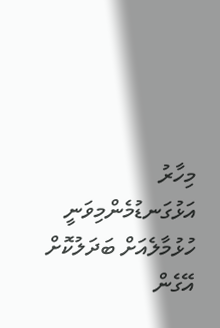މިހާރު އަޅުގަނޑުމެންމިވަނީ ހުޅުމާލެއަށް ބަދަލުކޮށް އޭގެން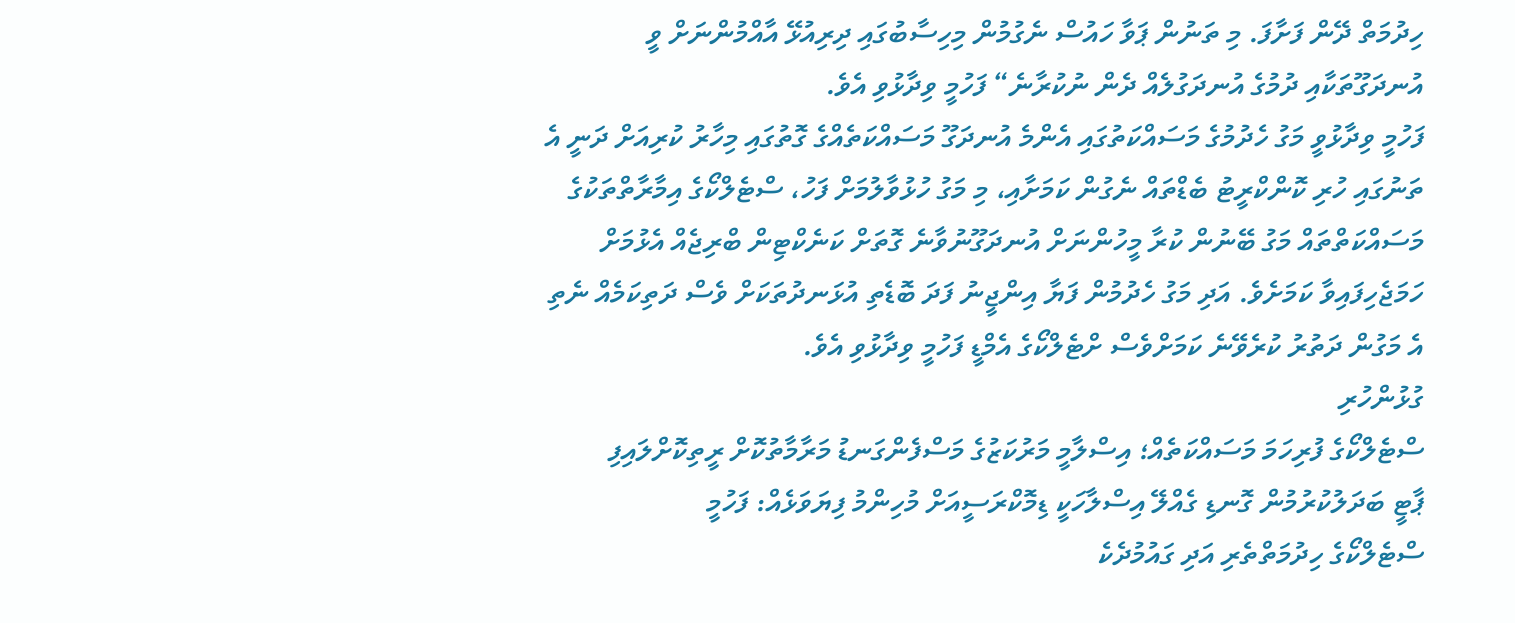ހިދުމަތް ދޭން ފަށާފަ. މި ތަނުން ޕަވާ ހައުސް ނެގުމުން މިހިސާބުގައި ދިރިއުޅޭ އާއްމުންނަށް ވީ އުނދަގޫތަކާއި ދުމުގެ އުނދަގުލެއް ދެން ނުކުރާނެ“ ފަހުމީ ވިދާޅުވި އެވެ.
ފަހުމީ ވިދާޅުވީ މަގު ހެދުމުގެ މަސައްކަތުގައި އެންމެ އުނދަގޫ މަސައްކަތެއްގެ ގޮތުގައި މިހާރު ކުރިއަށް ދަނީ އެ ތަނުގައި ހުރި ކޮންކްރީޓު ބެޑްތައް ނެގުން ކަމަށާއި، މި މަގު ހުޅުވާލުމަށް ފަހު، ސްޓެލްކޯގެ އިމާރާތްތަކުގެ މަސައްކަތްތައް މަގު ބޭނުން ކުރާ މީހުންނަށް އުނދަގޫނުވާނެ ގޮތަށް ކަނެކްޓިން ބްރިޖެއް އެޅުމަށް ހަމަޖެހިފައިވާ ކަމަށެވެ. އަދި މަގު ހެދުމުން ފަޔާ އިންޖީނު ފަދަ ބޮޑެތި އުޅަނދުތަކަށް ވެސް ދަތިކަމެއް ނެތި އެ މަގުން ދަތުރު ކުރެވޭނެ ކަމަށްވެސް ށްޓެލްކޯގެ އެމްޑީ ފަހުމީ ވިދާޅުވި އެވެ.
ގުޅުންހުރި
ސްޓެލްކޯގެ ފުރިހަމަ މަސައްކަތެއް؛ އިސްލާމީ މަރުކަޒުގެ މަސްފެންގަނޑު މަރާމާތުކޮށް ރީތިކޮށްލައިފި
ޕާޓީ ބަދަލުކުރުމުން ގޮނޑި ގެއްލޭ އިސްލާހަކީ ޑިމޮކްރަސީއަށް މުހިންމު ފިޔަވަޅެއް: ފަހުމީ
ސްޓެލްކޯގެ ހިދުމަތްތެރި އަދި ގައުމުދެކެ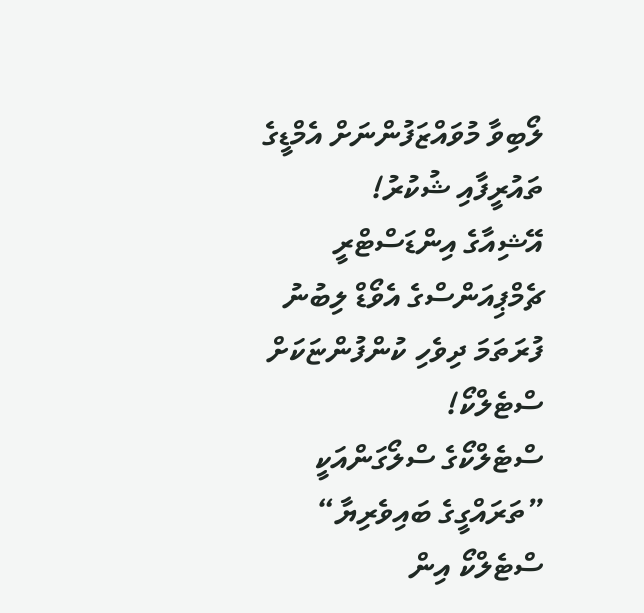ލޯބިވާ މުވައްޒަފުންނަށް އެމްޑީގެ ތައުރީފާއި ޝުކުރު!
އޭޝިއާގެ އިންޑަސްޓްރީ ޗެމްޕިއަންސްގެ އެވޯޑް ލިބުނު ފުރަތަމަ ދިވެހި ކުންފުންޏަކަށް ސްޓެލްކޯ!
ސްޓެލްކޯގެ ސްލޯގަންއަކީ ”ތަރައްގީގެ ބައިވެރިޔާ“
ސްޓެލްކޯ އިން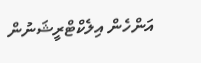އަންހެން އިލެކްޓްރީޝަނުން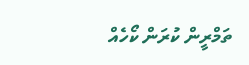ތަމްރީން ކުރަން ކޯހެއް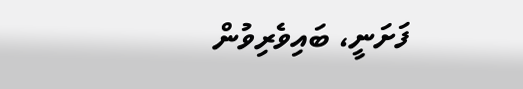ފަށަނީ، ބައިވެރިވުން